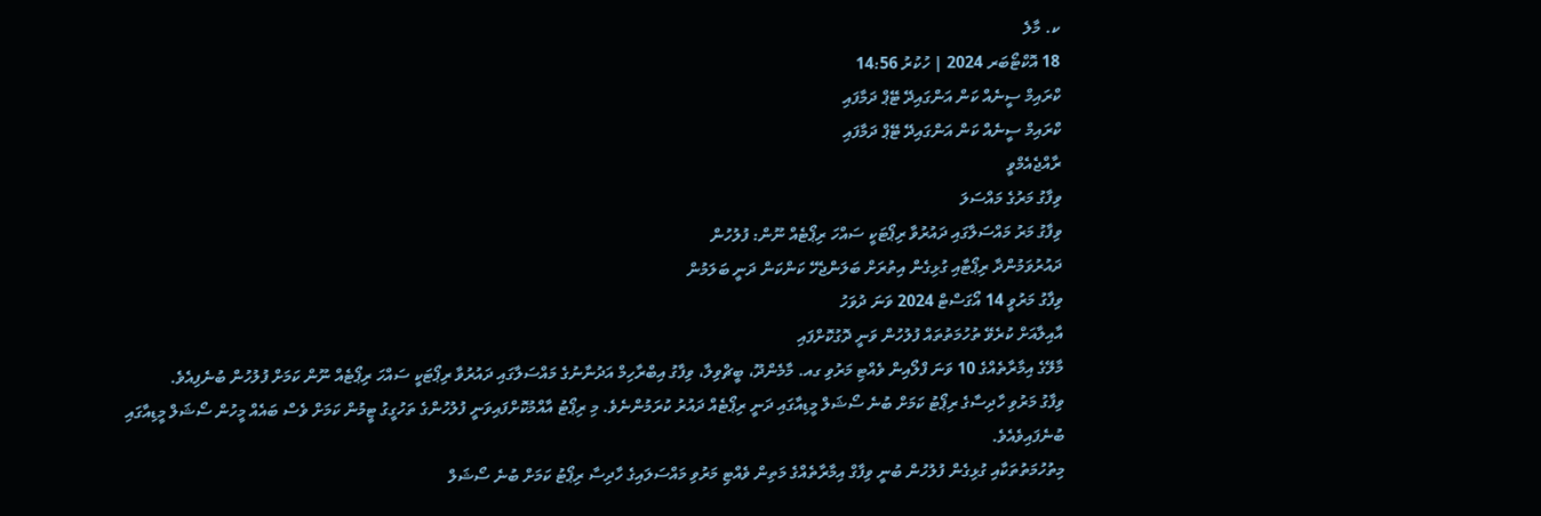ކ. މާލެ
18 އޮކްޓޯބަރ 2024 | ހުކުރު 14:56
ކްރައިމް ސީނެއް ކަން އަންގައިދޭ ޓޭޕް ދަމާފައި
ކްރައިމް ސީނެއް ކަން އަންގައިދޭ ޓޭޕް ދަމާފައި
ރާއްޖެއެމްވީ
ވިފާގު މަރުގެ މައްސަލަ
ވިފާގު މަރު މައްސަލާގައި ދައުރުވާ ރިޕޯޓަކީ ސައްހަ ރިޕޯޓެއް ނޫން: ފުލުހުން
ދައުރުވަމުންދާ ރިޕޯޓާއި ގުޅިގެން އިތުރަށް ބަލަންޖެހޭ ކަންކަން ދަނީ ބަލަމުން
ވިފާގު މަރުވީ 14 އޯގަސްޓް 2024 ވަނަ ދުވަހު
އާއިލާއަށް ކުރެވޭ ތުހުމަތުތައް ފުލުހުން ވަނީ ދޮގުކޮށްފައި
މާލޭގެ އިމާރާތެއްގެ 10 ވަނަ ފްލޯއިން ވެއްޓި މަރުވި ގއ. މާމެންދޫ، ބީޗްވިލާ، ވިފާގު އިބްރާހިމް އަދުނާނުގެ މައްސަލާގައި ދައުރުވާ ރިޕޯޓަކީ ސައްހަ ރިޕޯޓެއް ނޫން ކަމަށް ފުލުހުން ބުނެފިއެވެ.
ވިފާގު މަރުވި ހާދިސާގެ ރިޕޯޓު ކަމަށް ބުނެ ސޯޝަލް މީޑިއާގައި ދަނީ ރިޕޯޓެއް ދައުރު ކުރަމުންނެވެ. މި ރިޕޯޓު އާއްމުކޮށްފައިވަނީ ފުލުހުންގެ ތަހުގީގު ޓީމުން ކަމަށް ވެސް ބައެއް މީހުން ސޯޝަލް މީޑިއާގައި ބުނެފައިވެއެވެ.
މިތުހުމަތުތަކާއި ގުޅިގެން ފުލުހުން ބުނީ ވިފާގް އިމާރާތެއްގެ މަތިން ވެއްޓި މަރުވި މައްސަލައިގެ ހާދިސާ ރިޕޯޓު ކަމަށް ބުނެ ސޯޝަލް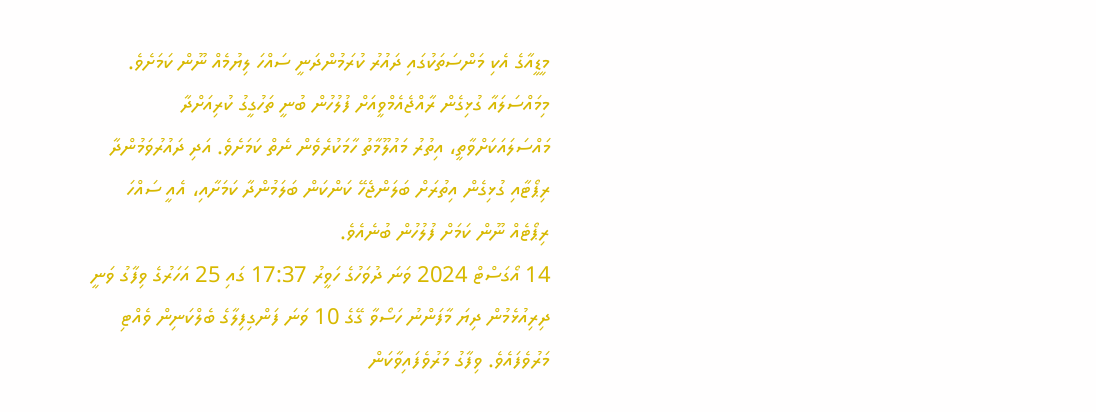މީޑީއާގެ އެކި މަންސަތަކުގައި ދައުރު ކުރަމުންދަނީ ސައްހަ ލިޔުމެއް ނޫން ކަމަށެވެ.
މިމައްސަލައާ ގުޅިގެން ރާއްޖެއެމްވީއަށް ފުލުހުން ބުނީ ތަހުގީގު ކުރިއަށްދާ މައްސަލައަކަށްވާތީ، އިތުރު މައުލޫމާތު ހާމަކުރެވެން ނެތް ކަމަށެވެ. އަދި ދައުރުވަމުންދާ ރިޕޯޓާއި ގުޅިގެން އިތުރަށް ބަލަންޖެހޭ ކަންކަން ބަލަމުންދާ ކަމަށާއި، އެއީ ސައްހަ ރިޕޯޓެއް ނޫން ކަމަށް ފުލުހުން ބުނެއެވެ.
14 އޯގަސްޓް 2024 ވަނަ ދުވަހުގެ ހަވީރު 17:37 ގައި 25 އަހަރުގެ ވިފާގު ވަނީ ދިރިއުޅެމުން ދިޔަ މާފަންނު ހަސޯވާ ގޭގެ 10 ވަނަ ފަންގިފިލާގެ ބެލްކަނިން ވެއްޓި މަރުވެފައެވެ. ވިފާގު މަރުވެފައިވާކަން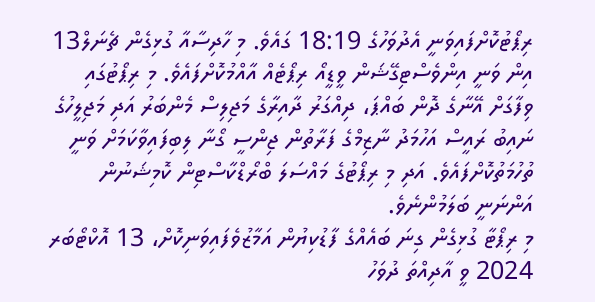ރިޕޯޓުކޮށްފައިވަނީ އެދުވަހުގެ 18:19 ގައެވެ. މި ހާދިސާއާ ގުޅިގެން ޗެނަލް13 އިން ވަނީ އިންވެސްޓިގޭޝަން ވީޑީއޯ ރިޕޯޓެއް އާއްމުކޮށްފައެވެ. މި ރިޕޯޓުގައި ވިފާގަށް އޭނާގެ ދޮން ބައްޕަ، ދިއްގަރު ދާއިރާގެ މަޖިލިސް މެންބަރު އަދި މަޖިލީހުގެ ނައިބު ރައީސް އަހުމަދު ނާޒިމްގެ ފަރާތުން ޖިންސީ ގޯނާ ލިބިފައިވާކަމަށް ވަނީ ތުހުމަތުކޮށްފައެވެ. އަދި މި ރިޕޯޓުގެ މައްސަލަ ބްރޯޑްކާސްޓިން ކޮމިޝަނުން އަންނަނީ ބަލަމުންނެވެ.
މި ރިޕޯޓާ ގުޅިގެން ގިނަ ބައެއްގެ ފާޑުކިޔުން އަމާޒުވެފައިވަނިކޮށް، 13 އޮކްޓޯބަރ 2024 ވީ އާދިއްތަ ދުވަހު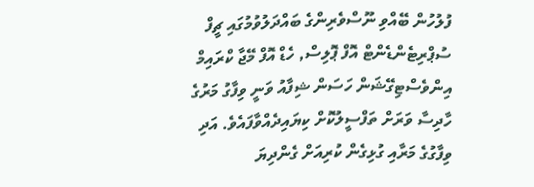ފުލުހުން ބޭއްވި ނޫސްވެރިންގެ ބައްދަލުވުމުގައި ޗީފް ސުޕްރިޓެންޑެންޓް އޮފް ޕޮލިސް, ހެޑް އޮފް މޭޖާ ކްރައިމް އިންވެސްޓިގޭޝަން ހަސަން ޝިފާއު ވަނީ ވިފާގު މަރުގެ ހާދިސާ ވަރަށް ތަފްސީލުކޮށް ކިޔައިދެއްވާފައެވެ. އަދި ވިފާގުގެ މަރާއި ގުޅިގެން ކުރިއަށް ގެންދިޔަ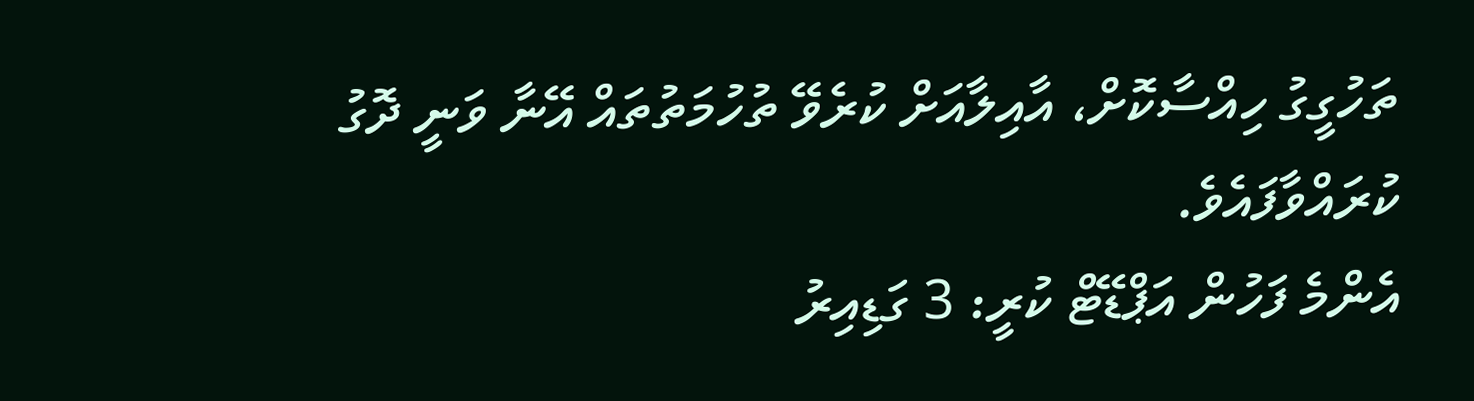ތަހުގީގު ހިއްސާކޮށް، އާއިލާއަށް ކުރެވޭ ތުހުމަތުތައް އޭނާ ވަނީ ދޮގު ކުރައްވާފައެވެ.
އެންމެ ފަހުން އަޕްޑޭޓް ކުރީ: 3 ގަޑިއިރު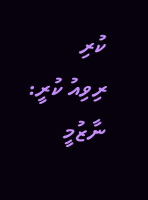ކުރި
ރިވިއު ކުރީ: ނާޒުމީ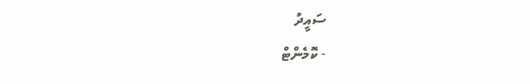ސައީދު
- ކޮމެންޓް